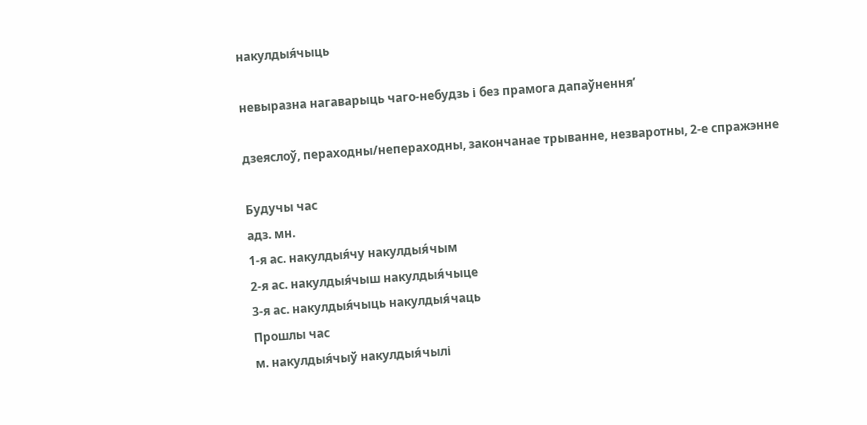накулдыя́чыць

невыразна нагаварыць чаго-небудзь і без прамога дапаўнення’

дзеяслоў, пераходны/непераходны, закончанае трыванне, незваротны, 2-е спражэнне

Будучы час
адз. мн.
1-я ас. накулдыя́чу накулдыя́чым
2-я ас. накулдыя́чыш накулдыя́чыце
3-я ас. накулдыя́чыць накулдыя́чаць
Прошлы час
м. накулдыя́чыў накулдыя́чылі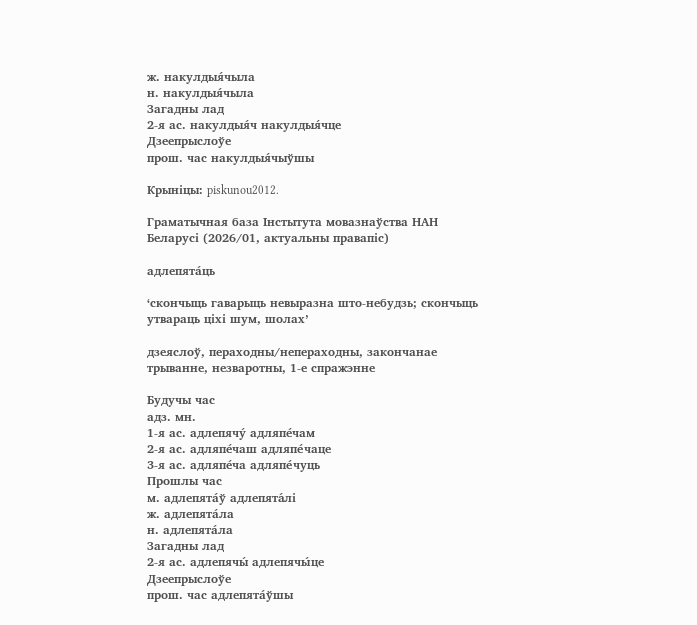ж. накулдыя́чыла
н. накулдыя́чыла
Загадны лад
2-я ас. накулдыя́ч накулдыя́чце
Дзеепрыслоўе
прош. час накулдыя́чыўшы

Крыніцы: piskunou2012.

Граматычная база Інстытута мовазнаўства НАН Беларусі (2026/01, актуальны правапіс)

адлепята́ць

‘скончыць гаварыць невыразна што-небудзь; скончыць утвараць ціхі шум, шолах’

дзеяслоў, пераходны/непераходны, закончанае трыванне, незваротны, 1-е спражэнне

Будучы час
адз. мн.
1-я ас. адлепячу́ адляпе́чам
2-я ас. адляпе́чаш адляпе́чаце
3-я ас. адляпе́ча адляпе́чуць
Прошлы час
м. адлепята́ў адлепята́лі
ж. адлепята́ла
н. адлепята́ла
Загадны лад
2-я ас. адлепячы́ адлепячы́це
Дзеепрыслоўе
прош. час адлепята́ўшы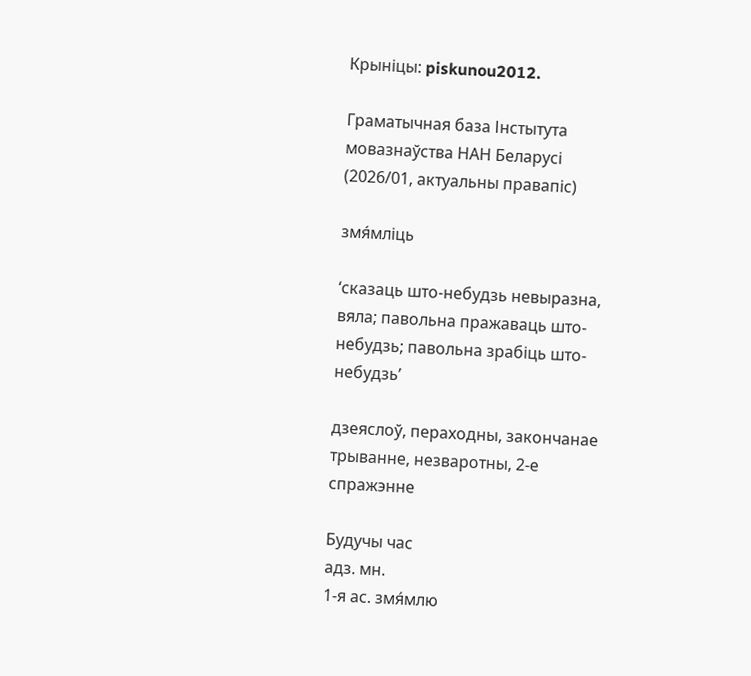Крыніцы: piskunou2012.

Граматычная база Інстытута мовазнаўства НАН Беларусі (2026/01, актуальны правапіс)

змя́мліць

‘сказаць што-небудзь невыразна, вяла; павольна пражаваць што-небудзь; павольна зрабіць што-небудзь’

дзеяслоў, пераходны, закончанае трыванне, незваротны, 2-е спражэнне

Будучы час
адз. мн.
1-я ас. змя́млю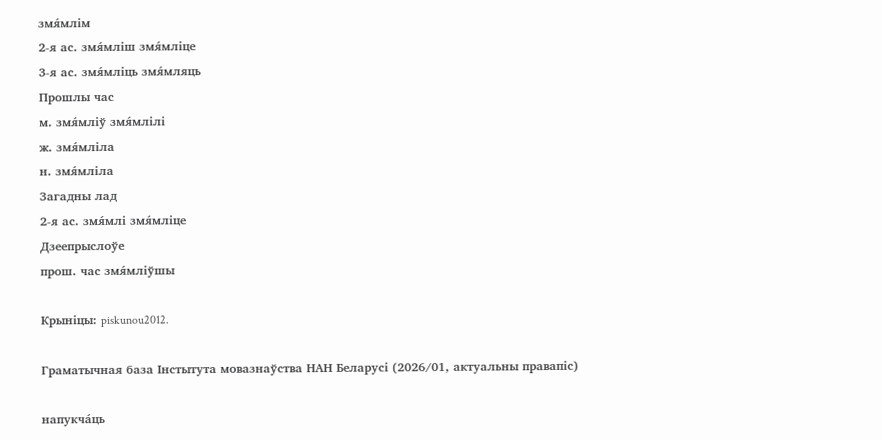змя́млім
2-я ас. змя́мліш змя́мліце
3-я ас. змя́мліць змя́мляць
Прошлы час
м. змя́мліў змя́млілі
ж. змя́мліла
н. змя́мліла
Загадны лад
2-я ас. змя́млі змя́мліце
Дзеепрыслоўе
прош. час змя́мліўшы

Крыніцы: piskunou2012.

Граматычная база Інстытута мовазнаўства НАН Беларусі (2026/01, актуальны правапіс)

напукча́ць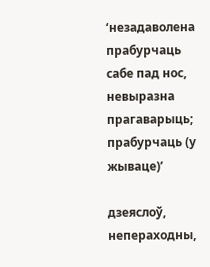‘незадаволена прабурчаць сабе пад нос, невыразна прагаварыць; прабурчаць (у жываце)’

дзеяслоў, непераходны,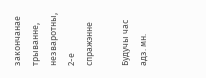закончанае трыванне, незваротны, 2-е спражэнне

Будучы час
адз. мн.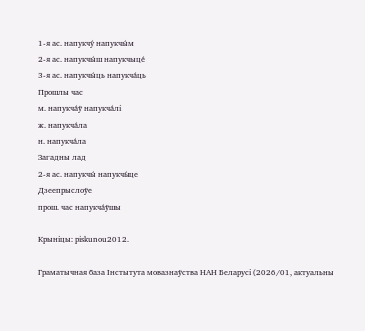1-я ас. напукчу́ напукчы́м
2-я ас. напукчы́ш напукчыце́
3-я ас. напукчы́ць напукча́ць
Прошлы час
м. напукча́ў напукча́лі
ж. напукча́ла
н. напукча́ла
Загадны лад
2-я ас. напукчы́ напукчы́це
Дзеепрыслоўе
прош. час напукча́ўшы

Крыніцы: piskunou2012.

Граматычная база Інстытута мовазнаўства НАН Беларусі (2026/01, актуальны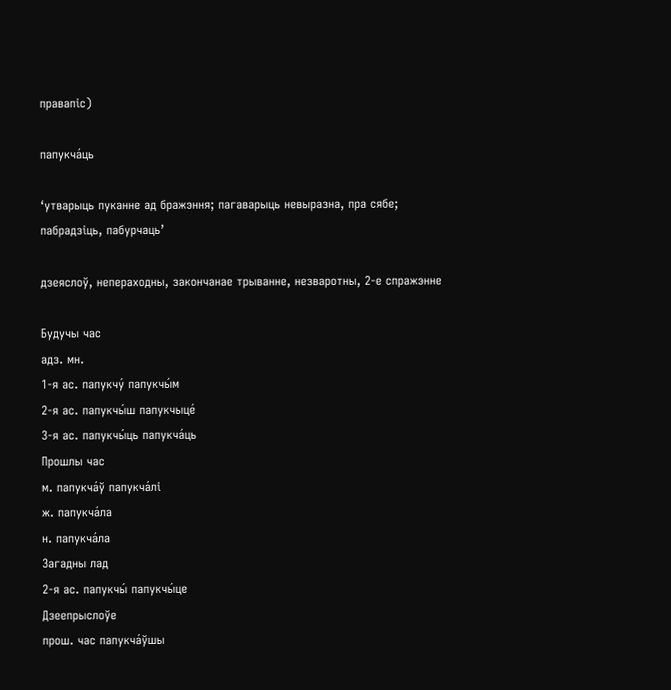правапіс)

папукча́ць

‘утварыць пуканне ад бражэння; пагаварыць невыразна, пра сябе; пабрадзіць, пабурчаць’

дзеяслоў, непераходны, закончанае трыванне, незваротны, 2-е спражэнне

Будучы час
адз. мн.
1-я ас. папукчу́ папукчы́м
2-я ас. папукчы́ш папукчыце́
3-я ас. папукчы́ць папукча́ць
Прошлы час
м. папукча́ў папукча́лі
ж. папукча́ла
н. папукча́ла
Загадны лад
2-я ас. папукчы́ папукчы́це
Дзеепрыслоўе
прош. час папукча́ўшы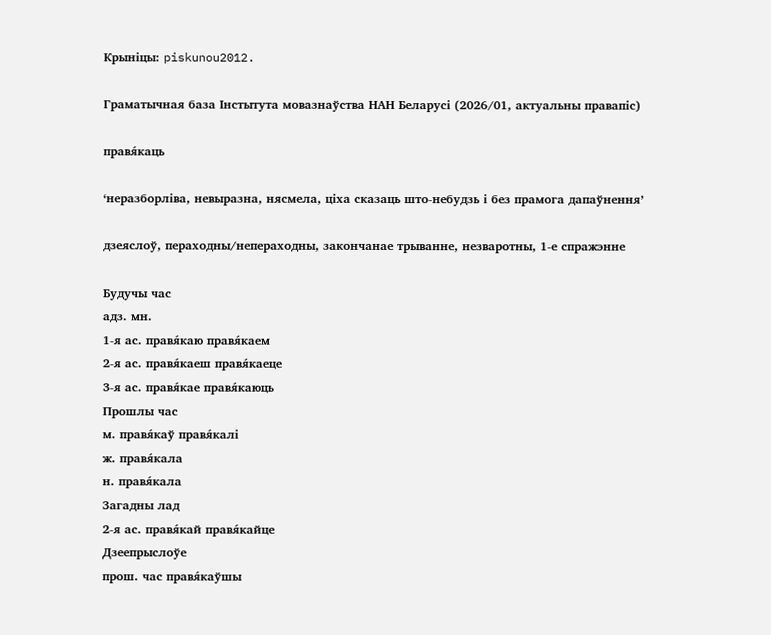Крыніцы: piskunou2012.

Граматычная база Інстытута мовазнаўства НАН Беларусі (2026/01, актуальны правапіс)

правя́каць

‘неразборліва, невыразна, нясмела, ціха сказаць што-небудзь і без прамога дапаўнення’

дзеяслоў, пераходны/непераходны, закончанае трыванне, незваротны, 1-е спражэнне

Будучы час
адз. мн.
1-я ас. правя́каю правя́каем
2-я ас. правя́каеш правя́каеце
3-я ас. правя́кае правя́каюць
Прошлы час
м. правя́каў правя́калі
ж. правя́кала
н. правя́кала
Загадны лад
2-я ас. правя́кай правя́кайце
Дзеепрыслоўе
прош. час правя́каўшы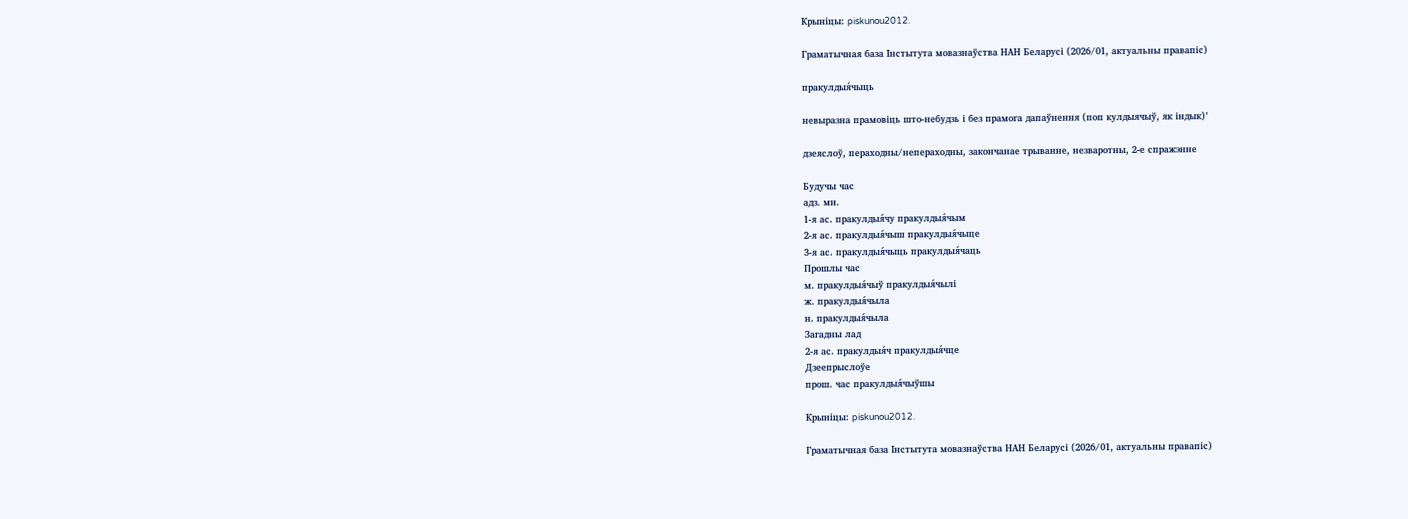Крыніцы: piskunou2012.

Граматычная база Інстытута мовазнаўства НАН Беларусі (2026/01, актуальны правапіс)

пракулдыя́чыць

невыразна прамовіць што-небудзь і без прамога дапаўнення (поп кулдыячыў, як індык)’

дзеяслоў, пераходны/непераходны, закончанае трыванне, незваротны, 2-е спражэнне

Будучы час
адз. мн.
1-я ас. пракулдыя́чу пракулдыя́чым
2-я ас. пракулдыя́чыш пракулдыя́чыце
3-я ас. пракулдыя́чыць пракулдыя́чаць
Прошлы час
м. пракулдыя́чыў пракулдыя́чылі
ж. пракулдыя́чыла
н. пракулдыя́чыла
Загадны лад
2-я ас. пракулдыя́ч пракулдыя́чце
Дзеепрыслоўе
прош. час пракулдыя́чыўшы

Крыніцы: piskunou2012.

Граматычная база Інстытута мовазнаўства НАН Беларусі (2026/01, актуальны правапіс)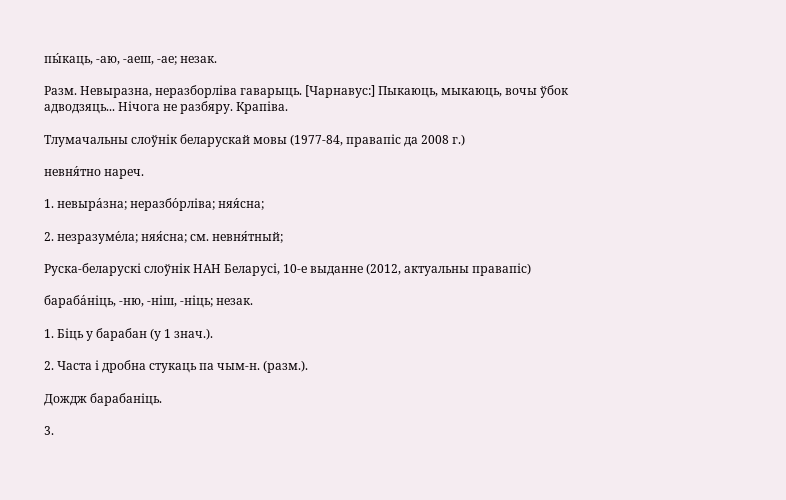пы́каць, ‑аю, ‑аеш, ‑ае; незак.

Разм. Невыразна, неразборліва гаварыць. [Чарнавус:] Пыкаюць, мыкаюць, вочы ўбок адводзяць... Нічога не разбяру. Крапіва.

Тлумачальны слоўнік беларускай мовы (1977-84, правапіс да 2008 г.)

невня́тно нареч.

1. невыра́зна; неразбо́рліва; няя́сна;

2. незразуме́ла; няя́сна; см. невня́тный;

Руска-беларускі слоўнік НАН Беларусі, 10-е выданне (2012, актуальны правапіс)

бараба́ніць, -ню, -ніш, -ніць; незак.

1. Біць у барабан (у 1 знач.).

2. Часта і дробна стукаць па чым-н. (разм.).

Дождж барабаніць.

3.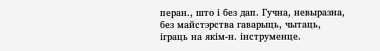перан., што і без дап. Гучна, невыразна, без майстэрства гаварыць, чытаць, іграць на якім-н. інструменце.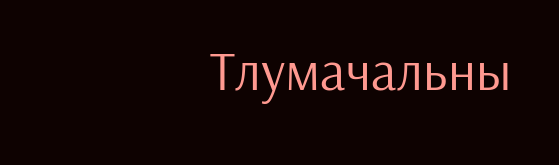Тлумачальны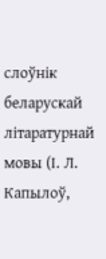слоўнік беларускай літаратурнай мовы (І. Л. Капылоў,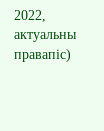2022, актуальны правапіс)